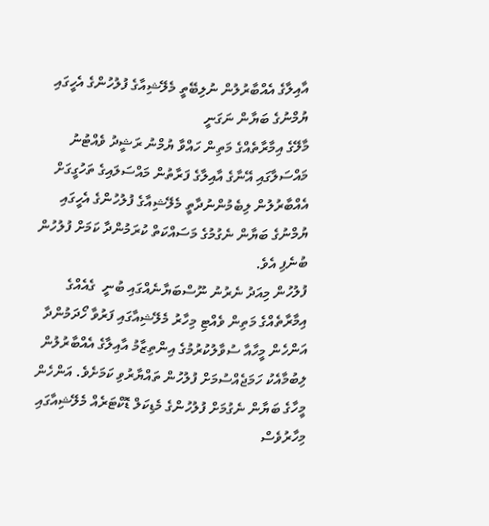އާއިލާގެ އެއްބާރުލުން ނުލިބޭތީ މެލޭޝިއާގެ ފުލުހުންގެ އެހީގައި ޔުމްނުގެ ބަޔާން ނަގަނީ
މާލޭގެ އިމާރާތެއްގެ މަތިން ހައްވާ ޔުމްނު ރަޝީދު ވެއްޓުނު މައްސަލާގައި އޭނާގެ އާއިލާގެ ފަރާތުން މައްސަލައިގެ ތަހުގީގަށް އެއްބާރުލުން ލިބެމުންނުދާތީ މެލޭޝިއާގެ ފުލުހުންގެ އެހީގައި ޔުމްނުގެ ބަޔާން ނެގުމުގެ މަސައްކަތް ކުރަމުންދާ ކަމަށް ފުލުހުން ބުނެފި އެވެ.
ފުލުހުން މިއަދު ނެރުނު ނޫސްބަޔާނެއްގައި ބުނީ  ގެއެއްގެ އިމާރާތެއްގެ މަތިން ވެއްޓި މިހާރު މެލޭޝިއާގައި ފަރުވާ ހޯދަމުންދާ އަންހެން މީހާއާ ސުވާލުކުރުމުގެ އިންތިޒާމު އާއިލާގެ އެއްބާރުލުން ލިބުމާއެކު ހަމަޖެއްސުމަށް ފުލުހުން ތައްޔާރުވި ކަމަށެވެ. އަންހެން މީހާގެ ބަޔާން ނެގުމަށް ފުލުހުންގެ މެޑިކަލް ޑޮކްޓަރެއް މެލޭޝިއާގައި މިހާރުވެސް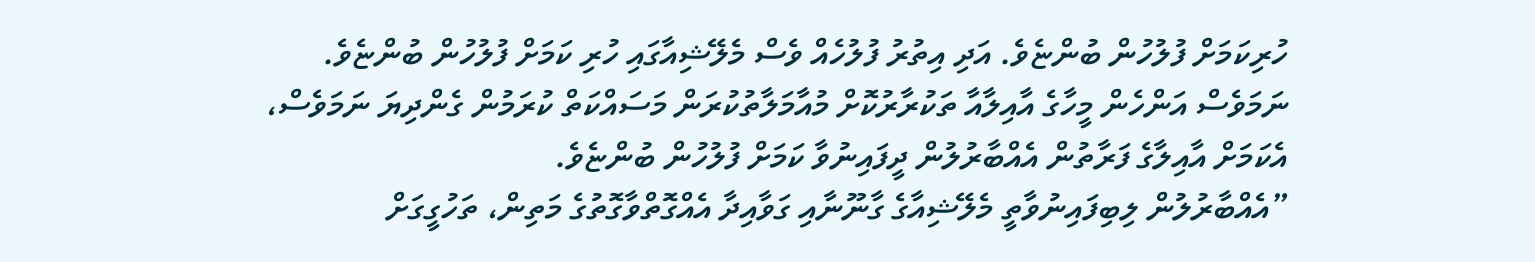ހުރިކަމަށް ފުލުހުން ބުންޏެވެ. އަދި އިތުރު ފުލުހެއް ވެސް މެލޭޝިއާގައި ހުރި ކަމަށް ފުލުހުން ބުންޏެވެ.
ނަމަވެސް އަންހެން މީހާގެ އާއިލާއާ ތަކުރާރުކޮށް މުއާމަލާތުކުރަން މަސައްކަތް ކުރަމުން ގެންދިޔަ ނަމަވެސް، އެކަމަށް އާއިލާގެ ފަރާތުން އެއްބާރުލުން ދީފައިނުވާ ކަމަށް ފުލުހުން ބުންޏެވެ.
”އެއްބާރުލުން ލިބިފައިނުވާތީ މެލޭޝިއާގެ ގާނޫނާއި ގަވާއިދާ އެއްގޮތްވާގޮތުގެ މަތިން، ތަހުގީގަށް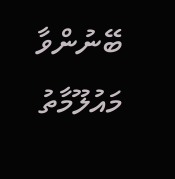ބޭނުންވާ މައުލޫމާތު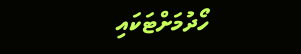ހޯދުމަށްޓަކައި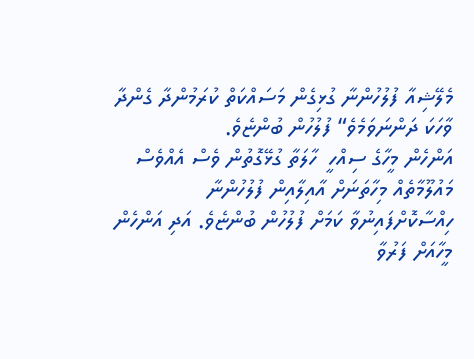މެލޭޝިއާ ފުލުހުންނާ ގުޅިގެން މަސައްކަތް ކުރަމުންދާ ގެންދާ ވާހަކަ ދަންނަވަމެވެ“ ފުލުހުން ބުންޏެވެ.
އަންހެން މީހާގެ ސިއްހީ  ހާލަތާ ގުޅޭގޮތުން ވެސް އެއްވެސް މައުލޫމާތެއް މިހާތަނަށް އާއިލާއިން ފުލުހުންނާ ހިއްސާކޮށްފައިނުވާ ކަމަށް ފުލުހުން ބުންޏެވެ. އަދި އަންހެން މީހާއަށް ފަރުވާ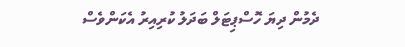ދެމުން ދިޔަ ހޮސްޕިޓަލް ބަދަލު ކުރިއިރު އެކަންވެސް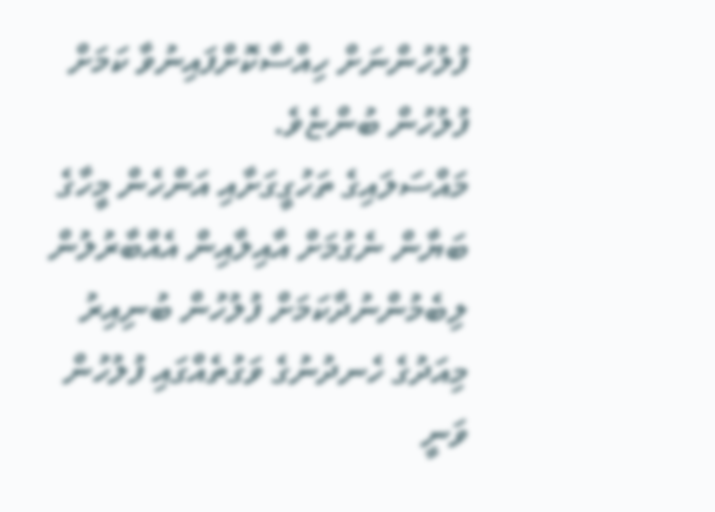ފުލުހުންނަށް ހިއްސާކޮށްފައިނުވާ ކަމަށް ފުލުހުން ބުންޏެވެ.
މައްސަލައިގެ ތަހުގީގަށާއި އަންހެން މީހާގެ ބަޔާން ނެގުމަށް އާއިލާއިން އެއްބާރުލުން ލިބެމުންނުދާކަމަށް ފުލުހުން ބުނިއިރު މިއަދުގެ ހެނދުނުގެ ވަގުތެއްގައި ފުލުހުން ވަނީ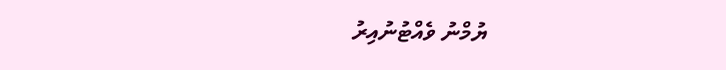ޔުމްނު ވެއްޓުނުއިރު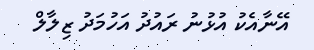އޭނާއެކު އުޅުނު ރައުދު އަހުމަދު ޒިލާލް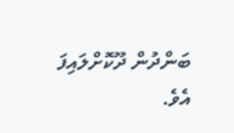ބަންދުން ދޫކޮށްލައިފަ އެވެ.